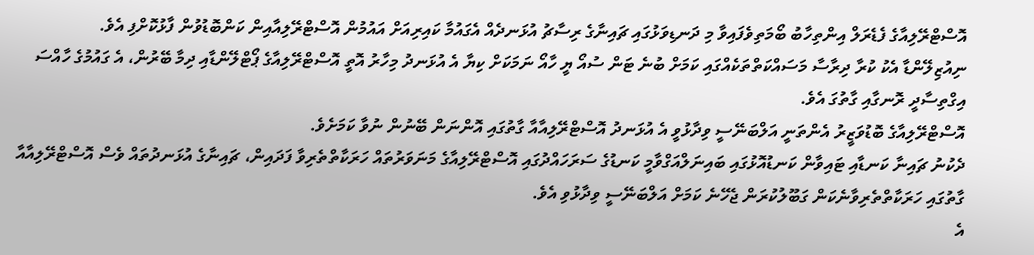އޮސްޓްރޭލިއާގެ ފެޑެރަލް އިންތިހާބު ބޯމަތިވެފައިވާ މި ދަނޑިވަޅުގައި ޗައިނާގެ ރިސާޗު އުޅަނދެއް އެގައުމާ ކައިރިއަށް އައުމުން އޮސްޓްރޭލިއާއިން ކަންބޮޑުވުން ފާޅުކޮށްފި އެވެ.
ނިއުޒިލޭންޑާ އެކު ކުރާ ދިރާސާ މަސައްކަތްތަކެއްގައި ކަމަށް ބުނެ ޓަން ސުއޯ ޔީ ހާއޯ ނަމަކަށް ކިޔާ އެ އުޅަނދު މިހާރު އޮތީ އޮސްޓްރޭލިއާގެ ޕޯޓްލޭންޑާއި ދިމާ ބޭރުން، އެ ގައުމުގެ ހާއްސަ އިގްތިސާދީ ރޮނގާއި ގާތުގަ އެވެ.
އޮސްޓްރޭލިއާގެ ބޮޑުވަޒީރު އެންތަނީ އަލްބަނޭސީ ވިދާޅުވީ އެ އުޅަނދު އޮސްޓްރޭލިއާއާ ގާތުގައި އޮންނަން ބޭނުން ނުވާ ކަމަށެވެ.
ދެކުނު ޗައިނާ ކަނޑާއި ޓައިވާން ކަނޑުއޮޅުގައި ބައިނަލްއަގްވާމީ ކަނޑުގެ ސަރަހައްދުގައި އޮސްޓްރޭލިއާގެ މަނަވަރުތައް ހަރަކާތްތެރިވާ ފަދައިން، ޗައިނާގެ އުޅަނދުތައް ވެސް އޮސްޓްރޭލިއާއާ ގާތުގައި ހަރަކާތްތެރިވާނެކަން ގަބޫލުކުރަން ޖެހޭނެ ކަމަށް އަލްބަނޭސީ ވިދާޅުވި އެވެ.
އެ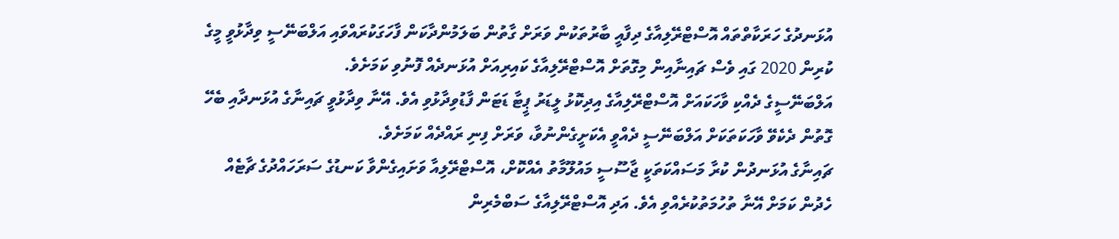އުޅަނދުގެ ހަރަކާތްތައް އޮސްޓްރޭލިއާގެ ދިފާއީ ބާރުތަކުން ވަރަށް ގާތުން ބަލަމުންދާކަން ފާހަގަކުރައްވައި އަލްބަނޭސީ ވިދާޅުވީ މީގެ ކުރިން 2020 ގައި ވެސް ޗައިނާއިން މިގޮތަށް އޮސްޓްރޭލިއާގެ ކައިރިއަށް އުޅަނދެއް ފޮނުވި ކަމަށެވެ.
އަލްބަނޭސީގެ ދެއްކި ވާހަކައަށް އޮސްޓްރޭލިއާގެ އިދިކޮޅު ލީޑަރު ޕީޓާ ޑަޓަން ފާޑުވިދާޅުވި އެވެ. އޭނާ ވިދާޅުވީ ޗައިނާގެ އުޅަނދާއި ބެހޭ ގޮތުން ދެކެވޭ ވާހަކަތަކަށް އަލްބަނޭސީ ދެއްވީ އެކަށީގެންނުވާ، ވަރަށް ފިނި ރައްދެއް ކަމަށެވެ.
ޗައިނާގެ އުޅަނދުން ކުރާ މަސައްކަތަކީ ޖާސޫސީ މައުލޫމާތު އެއްކޮށް، އޮސްޓްރޭލިއާ ވަށައިގެންވާ ކަނޑުގެ ސަރަހައްދުގެ ޗާޓެއް ހެދުން ކަމަށް އޭނާ ތުހުމަތުކުރެއްވި އެވެ. އަދި އޮސްޓްރޭލިއާގެ ސަބްމެރިން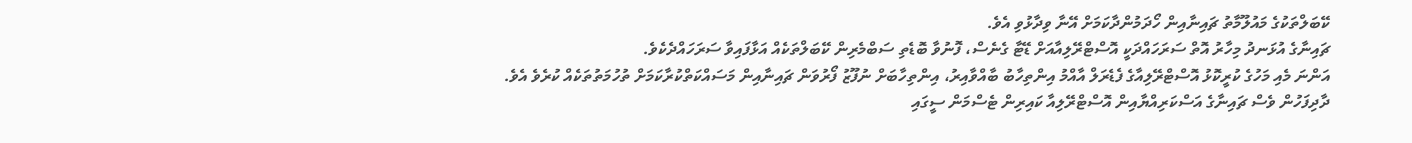ކޭބަލްތަކުގެ މައުލޫމާތު ޗައިނާއިން ހޯދަމުންދާކަމަށް އޭނާ ވިދާޅުވި އެވެ.
ޗައިނާގެ އުޅަނދު މިހާރު އޮތް ސަރަހައްދަކީ އޮސްޓްރޭލިއާއަށް ޑޭޓާ ގެނެސް، ފޮނުވާ ބޮޑެތި ސަބްމެރިން ކޭބަލްތަކެއް އަޅާފައިވާ ސަރަހައްދެކެވެ.
އަންނަ މެއި މަހުގެ ކުރީކޮޅު އޮސްޓްރޭލިއާގެ ފެޑެރަލް އާއްމު އިންތިހާބު ބާއްވާއިރު، އިންތިހާބަށް ނުފޫޒު ފޯރުވަން ޗައިނާއިން މަސައްކަތްކުރާކަމަށް ތުހުމަތުތަކެއް ކުރެވެ އެވެ.
ދާދިފަހުން ވެސް ޗައިނާގެ އަސްކަރިއްޔާއިން އޮސްޓްރޭލިއާ ކައިރިން ޓެސްމަން ސީގައި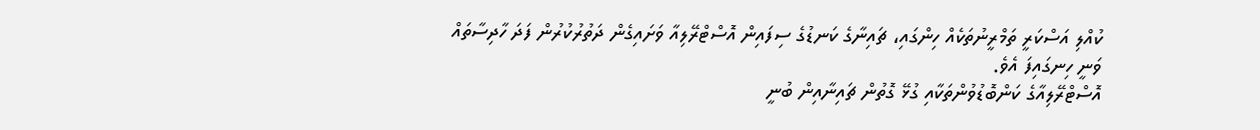ކުއްލި އަސްކަރީ ތަމްރީނުތަކެއް ހިންގައި، ޗައިނާގެ ކަނޑުގެ ސިފައިން އޮސްޓްރޭލިއާ ވަށައިގެން ދަތުރުކުރުން ފަދަ ހާދިސާތައް ވަނީ ހިނގައިފަ އެވެ.
އޮސްޓްރޭލިއާގެ ކަންބޮޑުވުންތަކާއި ގުޅޭ ގޮތުން ޗައިނާއިން ބުނީ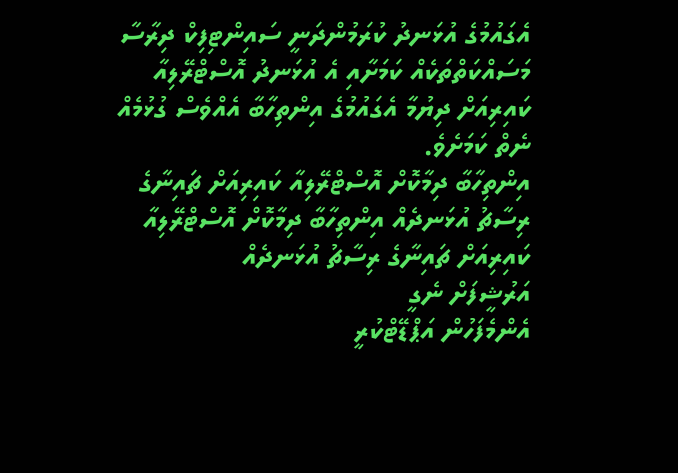އެގައުމުގެ އުޅަނދު ކުރަމުންދަނީ ސައިންޓިފިކް ދިރާސާ މަސައްކަތްތަކެއް ކަމަށާއި އެ އުޅަނދު އޮސްޓްރޭލިއާ ކައިރިއަށް ދިޔުމާ އެގައުމުގެ އިންތިހާބާ އެއްވެސް ގުޅުމެއް ނެތް ކަމަށެވެ.
އިންތިހާބާ ދިމާކޮށް އޮސްޓްރޭލިއާ ކައިރިއަށް ޗައިނާގެ ރިސާޗު އުޅަނދެއް އިންތިހާބާ ދިމާކޮށް އޮސްޓްރޭލިއާ ކައިރިއަށް ޗައިނާގެ ރިސާޗު އުޅަނދެއް
އަރުޝީފަށް ނެގީ
އެންމެފަހުން އަޕްޑޭޓްކުރީ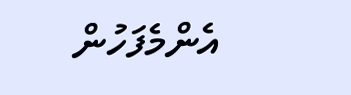އެންމެފަހުން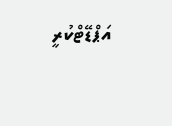އަޕްޑޭޓްކުރީ